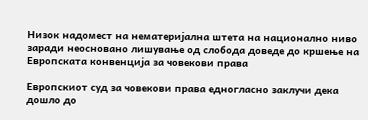Низок надомест на нематеријална штета на национално ниво заради неосновано лишување од слобода доведе до кршење на Европската конвенција за човекови права

Европскиот суд за човекови права едногласно заклучи дека дошло до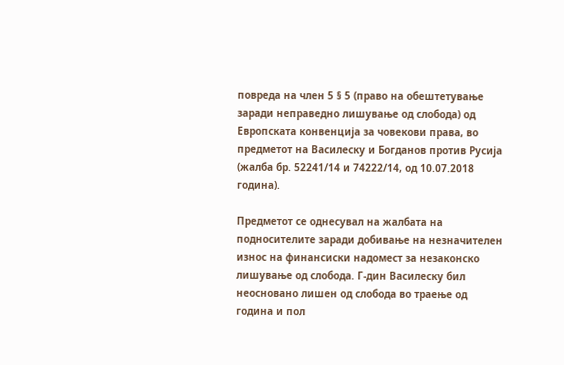повреда на член 5 § 5 (право на обештетување заради неправедно лишување од слобода) од Европската конвенција за човекови права, во предметот на Василеску и Богданов против Русија (жалба бр. 52241/14 и 74222/14, од 10.07.2018 година).

Предметот се однесувал на жалбата на подносителите заради добивање на незначителен износ на финансиски надомест за незаконско лишување од слобода. Г-дин Василеску бил неосновано лишен од слобода во траење од година и пол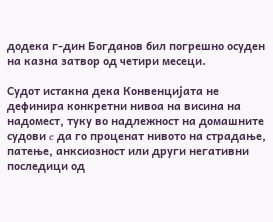додека г-дин Богданов бил погрешно осуден на казна затвор од четири месеци.

Судот истакна дека Конвенцијата не дефинира конкретни нивоа на висина на надомест, туку во надлежност на домашните судови e да го проценат нивото на страдање, патење, анксиозност или други негативни последици од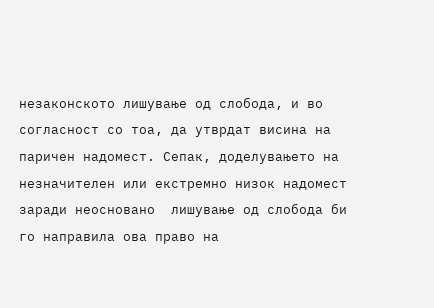незаконското лишување од слобода, и во согласност со тоа, да утврдат висина на паричен надомест. Сепак, доделувањето на незначителен или екстремно низок надомест заради неосновано  лишување од слобода би го направила ова право на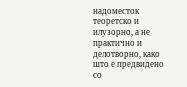надоместок теоретско и илузорно, а не практично и делотворно, како што е предвидено со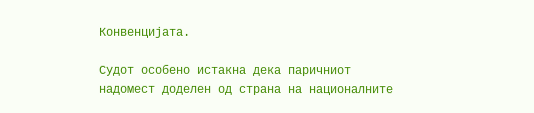Конвенцијата.

Судот особено истакна дека паричниот надомест доделен од страна на националните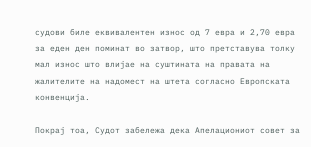судови биле еквивалентен износ од 7 евра и 2,70 евра за еден ден поминат во затвор, што претставува толку мал износ што влијае на суштината на правата на жалителите на надомест на штета согласно Европската конвенција.

Покрај тоа, Судот забележа дека Апелациониот совет за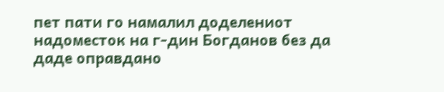пет пати го намалил доделениот надоместок на г-дин Богданов без да даде оправдано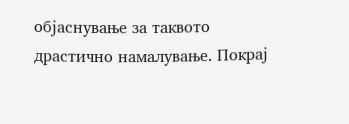објаснување за таквото драстично намалување. Покрај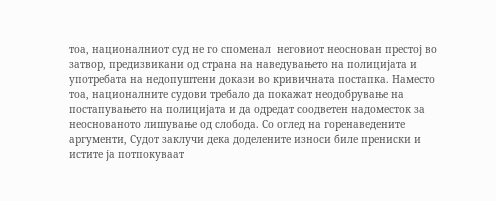тоа, националниот суд не го споменал  неговиот неоснован престој во затвор, предизвикани од страна на наведувањето на полицијата и употребата на недопуштени докази во кривичната постапка. Наместо тоа, националните судови требало да покажат неодобрување на постапувањето на полицијата и да одредат соодветен надоместок за неоснованото лишување од слобода. Со оглед на горенаведените аргументи, Судот заклучи дека доделените износи биле прениски и истите ја потпокуваат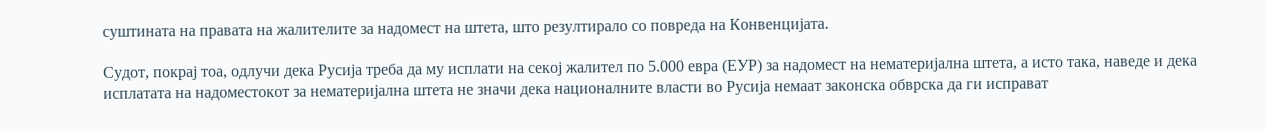суштината на правата на жалителите за надомест на штета, што резултирало со повреда на Конвенцијата.

Судот, покрај тоа, одлучи дека Русија треба да му исплати на секој жалител по 5.000 евра (ЕУР) за надомест на нематеријална штета, а исто така, наведе и дека исплатата на надоместокот за нематеријална штета не значи дека националните власти во Русија немаат законска обврска да ги исправат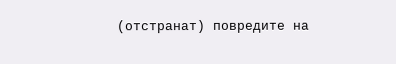(отстранат) повредите на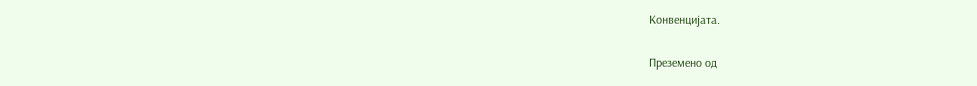Конвенцијата.

Преземено од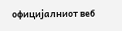официјалниот веб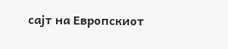сајт на Европскиот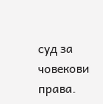суд за човекови права.